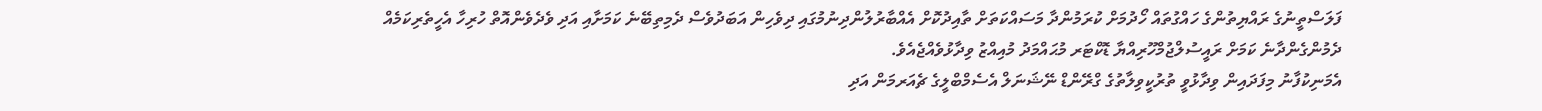ފަލަސްތީނުގެ ރައްޔިތުންގެ ހައްގުތައް ހޯދުމަށް ކުރަމުންދާ މަސައްކަތަށް ތާއިދުކޮށް އެއްބާރުލުންދިނުމުގައި ދިވެހިން އަބަދުވެސް ދެމިތިބޭނެ ކަމަށާއި އަދި ވެދެވެންއޮތް ހުރިހާ އެހީތެރިކަމެއް ދެމުންގެންދާނެ ކަމަށް ރައީސުލްޖުމްހޫރިއްޔާ ޑޮކްޓަރ މުޙައްމަދު މުއިއްޒު ވިދާޅުވެއްޖެއެވެ.
އެމަނިކުފާނު މިފަދައިން ވިދާޅުވީ ތުރުކީވިލާތުގެ ގްރޭންޑް ނޭޝަނަލް އެސެމްބްލީގެ ޗެއަރމަން އަދި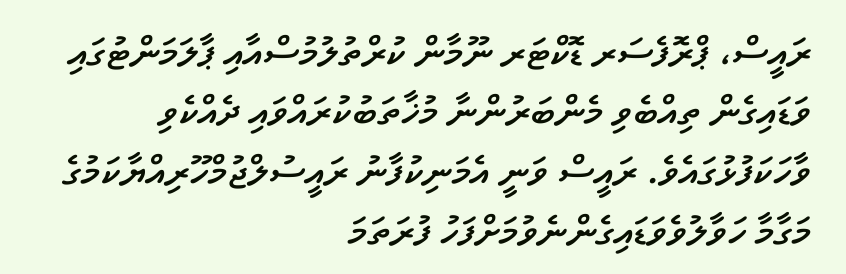ރައީސް، ޕްރޮފެސަރ ޑޮކްޓަރ ނޫމާން ކުރްތުލުމުސްއާއި ޕާލަމަންޓުގައި ވަޑައިގެން ތިއްބެވި މެންބަރުންނާ މުޚާތަބުކުރައްވައި ދެއްކެވި ވާހަކަފުޅުގައެވެ. ރައީސް ވަނީ އެމަނިކުފާނު ރައީސުލްޖުމްހޫރިއްޔާކަމުގެ މަގާމާ ހަވާލުވެވަޑައިގެންނެވުމަށްފަހު ފުރަތަމަ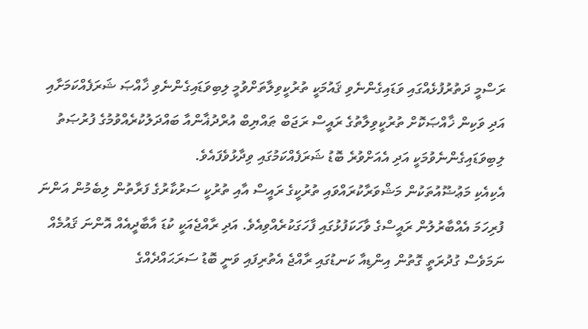ރަސްމީ ދަތުރުފުޅެއްގައި ވަޑައިގެންނެވި ޤައުމަކީ ތުރުކީވިލާތަށްވުމީ ލިބިވަޑައިގެންނެވި ޚާއްޞަ ޝަރަފެއްކަމަށާއި އަދި ވަކިން ޚާއްޞަކޮށް ތުރުކީވިލާތުގެ ރައީސް ރަޖަބް ޠައްޔިބް އުރްދުޣާންއާ ބައްދަލުކުރެއްވުމުގެ ފުރުޞަތު ލިބިވަޑައިގެންނެވުމަކީ އަދި އެއަށްވުރެ ބޮޑު ޝަރަފެއްކަމުގައި ވިދާޅުވެފައެވެ.
އެކިއެކި މަޢުޟޫއުތަކުން މަޝްވަރާކުރައްވައި ތުރުކީގެ ރައީސް އާއި ތުރުކީ ސަރުކާރުގެ ފަރާތުން ލިބެމުން އަންނަ ފުރިހަމަ އެއްބާރުލުން ރައީސްގެ ވާހަކަފުޅުގައި ފާހަގަކުރެއްވިއެވެ. އަދި ރާއްޖެއަކީ ކުޑަ އާބާދީއެއް އޮންނަ ޤައުމެއް ނަމަވެސް ގުދުރަތީ ގޮތުން އިންޑިއާ ކަނޑުގައި ރާއްޖެ އެތުރިފައި ވަނީ ބޮޑު ސަރަޙައްދެއްގެ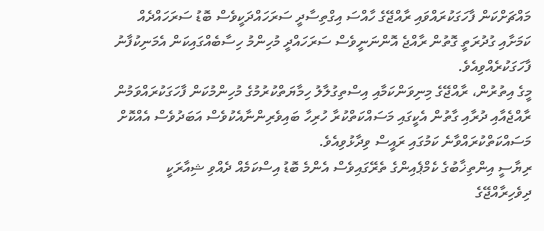މައްޗަށްކަން ފާހަގަކުރައްވައި ރާއްޖޭގެ ހާއްސަ އިގްތިސާދީ ސަރަހައްދަކީވެސް ބޮޑު ސަރަހައްދެއް ކަމަށާއި ގުދުރަތީ ގޮތުން ރާއްޖެ އޮންނަނީވެސް ސަރަހައްދީ މުހިންމު ހިސާބެއްގައިކަން އެމަނިކުފާނު ފާހަގަކުރެއްވިއެވެ.
މީގެ އިތުރުން، ރާއްޖޭގެ މިނިވަންކަމާއި އިސްތިގުލާލު ހިމާޔަތްކުރުމުގެ މުހިންމުކަން ފާހަގަކުރައްވަމުން ރާއްޖެއާއި ދުރާއި ގާތުން އެކީގައި މަސައްކަތްކުރާ ހުރިހާ ބައިވެރިންނާއެކުވެސް އަބަދުވެސް އެއްކޮށް މަސައްކަތްކުރައްވާނެ ކަމުގައި ރައީސް ވިދާޅުވިއެވެ.
ރިޔާސީ އިންތިޚާބުގެ ކެމްޕެއިންގެ ތެރޭގައިވެސް އެންމެ ބޮޑު އިސްކަމެއް ދެއްވި ޝިއާރަކީ ދިވެހިރާއްޖޭގެ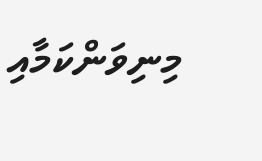މިނިވަންކަމާއި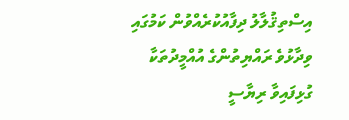އިސްތިޤުލާލު ދިފާއުކުރެއްވުން ކަމުގައި ވިދާޅުވެ ރައްޔިތުންގެ އުއްމީދުތަކާ ގުޅިފައިވާ ރިޔާސީ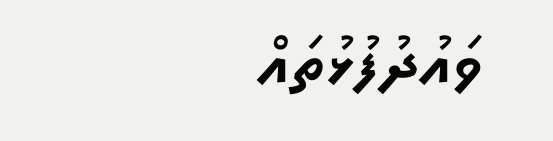ވައުދުފުޅުތައް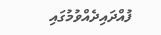ފުއްދައިދެއްވުމުގައި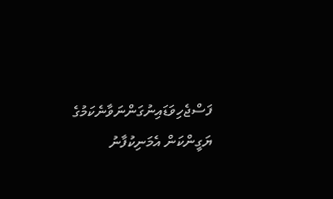ފަސްޖެހިވަޑައިނުގަންނަވާނެކަމުގެ ޔަގީންކަން އެމަނިކުފާނު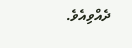ދެއްވިއެވެ.